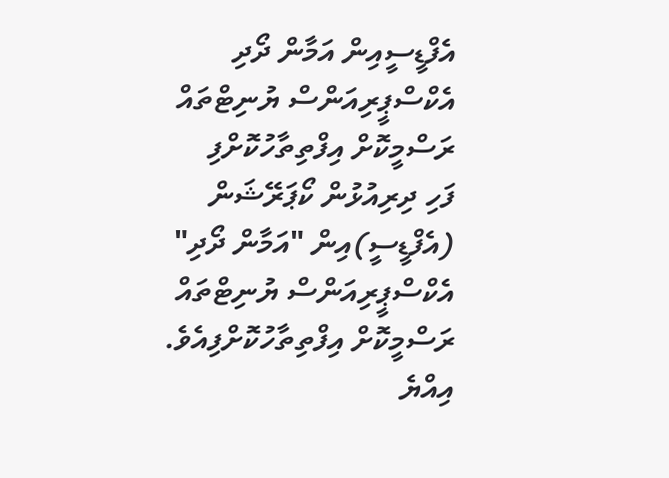އެފްޑީސީއިން އަމާން ދޯދި އެކްސްޕީރިއަންސް ޔުނިޓްތައް ރަސްމީކޮށް އިފްތިތާހުކޮށްފި
ފަހި ދިރިއުޅުން ކޯޕަރޭޝަން (އެފްޑީސީ)އިން "އަމާން ދޯދި" އެކްސްޕީރިއަންސް ޔުނިޓްތައް ރަސްމީކޮށް އިފްތިތާހުކޮށްފިއެވެ.
އިއްޔެ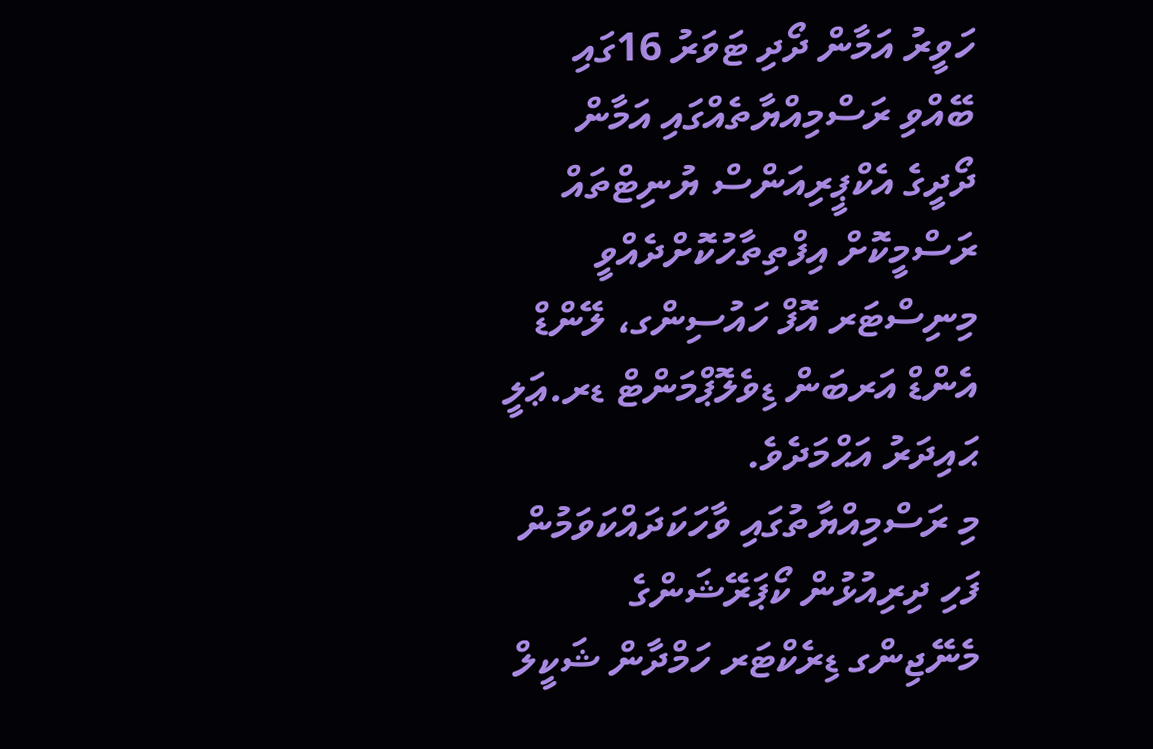ހަވީރު އަމާން ދޯދި ޓަވަރު 16ގައި ބޭއްވި ރަސްމިއްޔާތެއްގައި އަމާން ދޯދީގެ އެކްޕީރިއަންސް ޔުނިޓްތައް ރަސްމީކޮށް އިފްތިތާހުކޮށްދެއްވީ މިނިސްޓަރ އޮފް ހައުސިންގ، ލޭންޑް އެންޑް އަރބަން ޑިވެލޮޕްމަންޓް ޑރ.ޢަލީ ޙައިދަރު އަޙްމަދެވެ.
މި ރަސްމިއްޔާތުގައި ވާހަކަދައްކަވަމުން ފަހި ދިރިއުޅުން ކޯޕަރޭޝަންގެ މެނޭޖިންގ ޑިރެކްޓަރ ހަމްދާން ޝަކީލް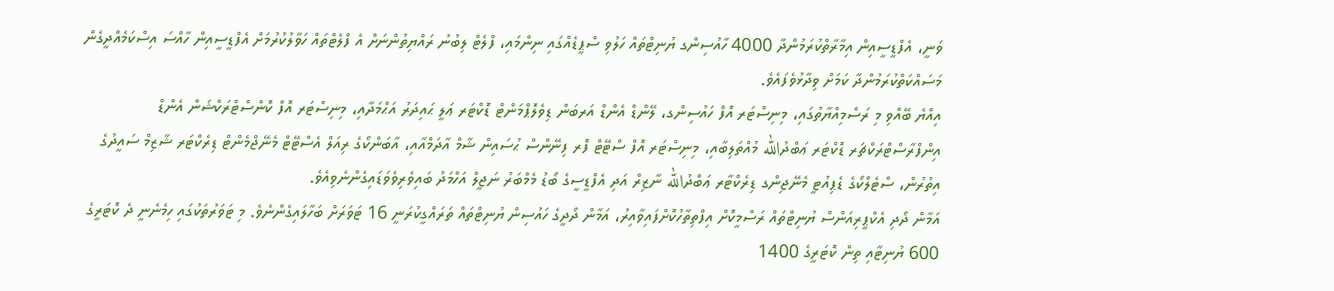ވަނީ، އެފްޑީސީއިން އިމާރާތްކުރަމުންދާ 4000 ހާއުސިންގ ޔުނިޓްތައް ހަލުވި ސްޕީޑެއްގައި ނިންމައި، ފްލެޓް ލިބުނު ރައްޔިތުންނަށް އެ ފްލެޓްތައް ހަވާލުކުރުމަށް އެފްޑީސީއިން ހާއްސަ އިސްކަމެއްދީގެން މަސައްކަތްކުރަމުންދާ ކަމަށް ވިދާޅުވެފައެވެ.
އިއްޔެ ބޭއްވި މި ރަސްމިއްޔާތުގައި، މިނިސްޓަރ އޮފް ހައުސިންގ، ލޭންޑް އެންޑް އަރބަން ޑިވެލޮޕްމަންޓް ޑޮކްޓަރ ޢަލީ ޙައިދަރު އަޙްމަދާއި، މިނިސްޓަރ އޮފް ކޮންސްޓްރަކްޝަން އެންޑް އިންފްރާސްޓްރަކްޗަރ ޑޮކްޓަރ ޢަބްދުالله މުއްތަލިބާއި، މިނިސްޓަރ އޮފް ސްޓޭޓް ފޮރ ފިނޭންސް ޙުސައިން ޝާމް އާދަމްއާއި، އާބަންކޯގެ ރިއަލް އެސްޓޭޓް މެނޭޖްމެންޓް ޑިރެކްޓަރ ޝާޒިމް ސައީދުގެ އިތުރުން، ސްޓެލްކޯގެ ޑެޕިއުޓީ މެނޭޖިންގ ޑިރެކްޓާރ ޢަބްދުالله ނާޒިރް އަދި އެފްޑީސީގެ ބޯޑު މެމްބަރު ނަޖީލް އަހްމަދު ބައިވެރިވެވަޑައިގެންނެވިއެވެ.
އަމާން ދޯދި އެކްޕީރިއަންސް ޔުނިޓްތައް ރަސްމީކޮށް އިފްތިތާހުކޮށްފައިވާއިރު، އަމާން ދޯދީގެ ހައުސިން ޔުނިޓްތައް ތަރައްގީކުރަނީ 16 ޓަވަރަށް ބަހާލައިގެންނެވެ. މި ޓަވަރުތަކުގައި ހިމެނެނީ ދެ ކޮޓަރީގެ 600 ޔުނިޓާއި ތިން ކޮޓަރީގެ 1400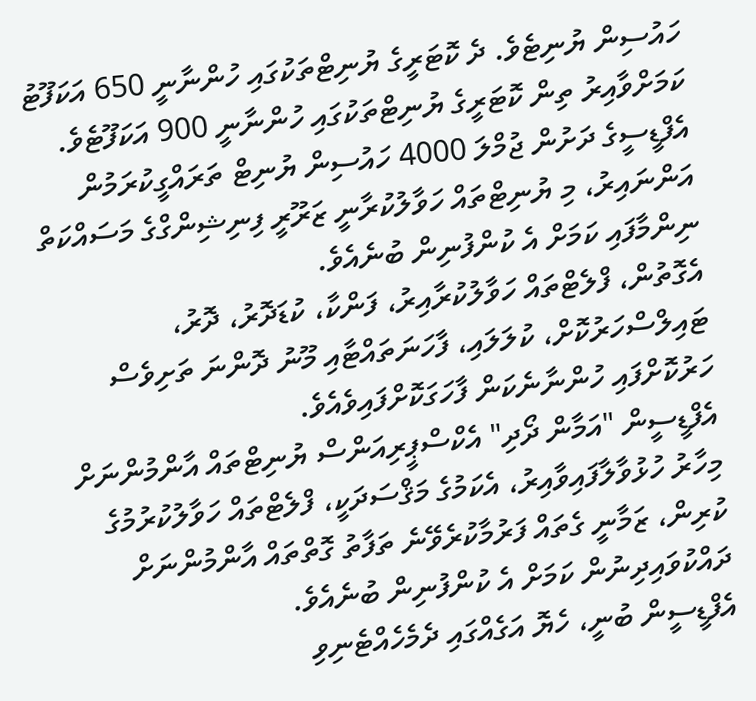ހައުސިން ޔުނިޓެވެ. ދެ ކޮޓަރީގެ ޔުނިޓްތަކުގައި ހުންނާނީ 650 އަކަފޫޓު ކަމަށްވާއިރު ތިން ކޮޓަރީގެ ޔުނިޓްތަކުގައި ހުންނާނީ 900 އަކަފޫޓެވެ.
އެފްޑީސީގެ ދަށުން ޖުމްލަ 4000 ހައުސިން ޔުނިޓް ތަރައްގީކުރަމުން އަންނައިރު، މި ޔުނިޓްތައް ހަވާލުކުރާނީ ޒަރޫރީ ފިނިޝިންގްގެ މަސައްކަތް ނިންމާފައި ކަމަށް އެ ކުންފުނިން ބުނެއެވެ.
އެގޮތުން، ފްލެޓްތައް ހަވާލުކުރާއިރު، ފަންކާ، ކުޑަދޮރު، ދޮރު، ޓައިލްސްހަރުކޮށް، ކުލަލައި، ފާހަނަތައްޓާއި މޫނު ދޮންނަ ތަށިވެސް ހަރުކޮށްފައި ހުންނާނެކަން ފާހަގަކޮށްފައިވެއެވެ.
އެފްޑީސީން "އަމާން ދޯދި" އެކްސްޕީރިއަންސް ޔުނިޓްތައް އާންމުންނަށް މިހާރު ހުޅުވާލާފައިވާއިރު، އެކަމުގެ މަޤްސަދަކީ، ފްލެޓްތައް ހަވާލުކުރުމުގެ ކުރިން، ޒަމާނީ ގެތައް ފަރުމާކުރެވޭނެ ތަފާތު ގޮތްތައް އާންމުންނަށް ދައްކުވައިދިނުން ކަމަށް އެ ކުންފުނިން ބުނެއެވެ.
އެފްޑީސީން ބުނީ، ހެޔޮ އަގެއްގައި ދެމެހެއްޓެނިވި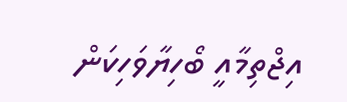އިޖްތިމާއީ ބޯހިޔާވަހިކަން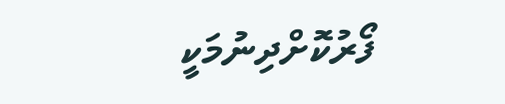ފޯރުކޮށްދިނުމަކީ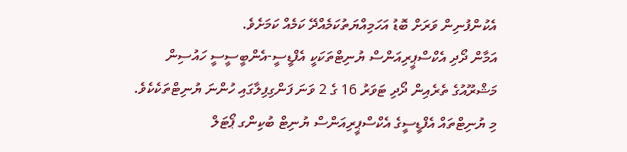އެކުންފުނިން ވަރަށް ބޮޑު އަހަމިއްޔަތުކަމެއްދޭ ކަމެއް ކަމަށެވެ.
އަމާން ދޯދި އެކްސްޕީރިއަންސް ޔުނިޓްތަކަކީ އެފްޑީސީ-އެންބީސީސީ ހައުސިން މަޝްރޫއުގެ ތެރެއިން ދޯދި ޓަވަރު 16 ގެ 2 ވަނަ ފަންގިފިލާގައި ހުންނަ ޔުނިޓްތަކެކެވެ. މި ޔުނިޓްތައް އެފްޑީސީގެ އެކްސްޕީރިއަންސް ޔުނިޓް ބުކިންގ ޕޯޓަލް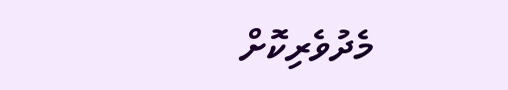މެދުވެރިކޮށް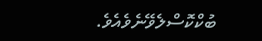ބުކްކޮސްލެވޭނެވެއެވެ.